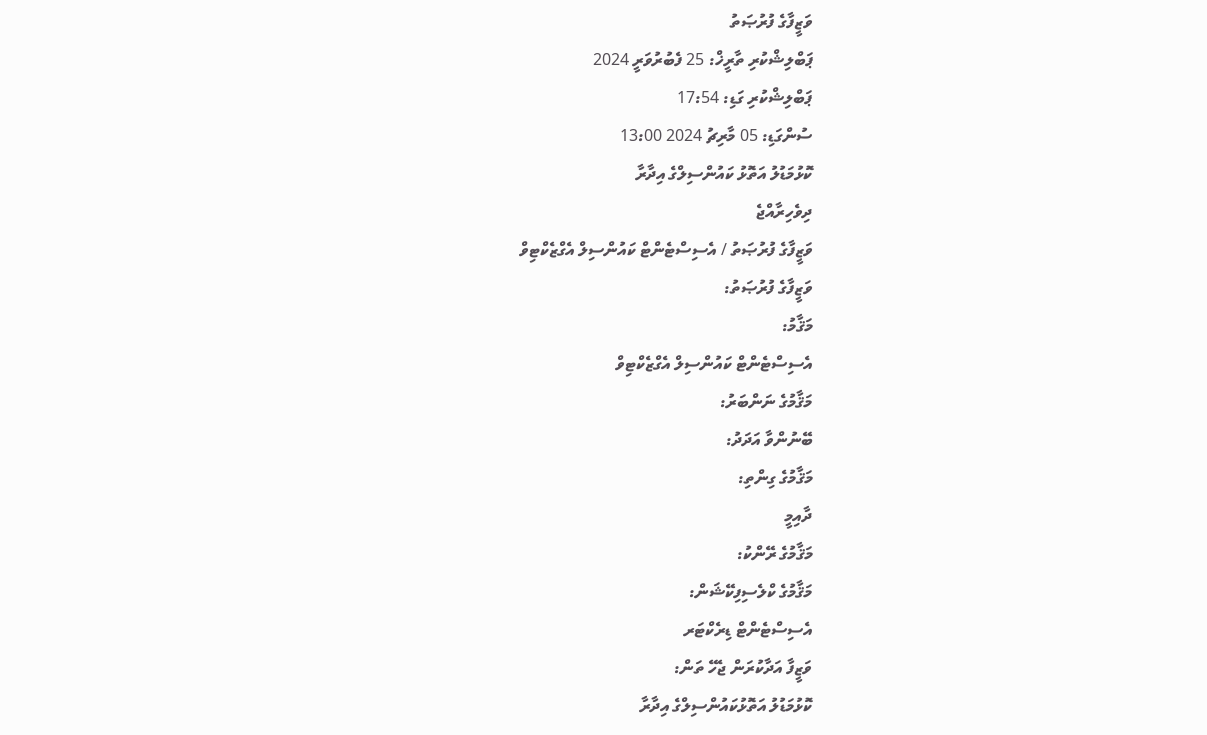ވަޒީފާގެ ފުރުޞަތު
ޕަބްލިޝްކުރި ތާރީޚް: 25 ފެބުރުވަރީ 2024
ޕަބްލިޝްކުރި ގަޑި: 17:54
ސުންގަޑި: 05 މާރިޗު 2024 13:00
ކޮޅުމަޑުލު އަތޮޅު ކައުންސިލްގެ އިދާރާ
ދިވެހިރާއްޖެ
ވަޒީފާގެ ފުރުޞަތު / އެސިސްޓެންޓް ކައުންސިލް އެގްޒެކްޓިވް
ވަޒީފާގެ ފުރުޞަތު:
މަޤާމު:
އެސިސްޓެންޓް ކައުންސިލް އެގްޒެކްޓިވް
މަޤާމުގެ ނަންބަރު:
ބޭނުންވާ އަދަދު:
މަޤާމުގެ ގިންތި:
ދާއިމީ
މަޤާމުގެ ރޭންކު:
މަޤާމުގެ ކްލެސިފިކޭޝަން:
އެސިސްޓެންޓް ޑިރެކްޓަރ
ވަޒީފާ އަދާކުރަން ޖެހޭ ތަން:
ކޮޅުމަޑުލު އަތޮޅުކައުންސިލްގެ އިދާރާ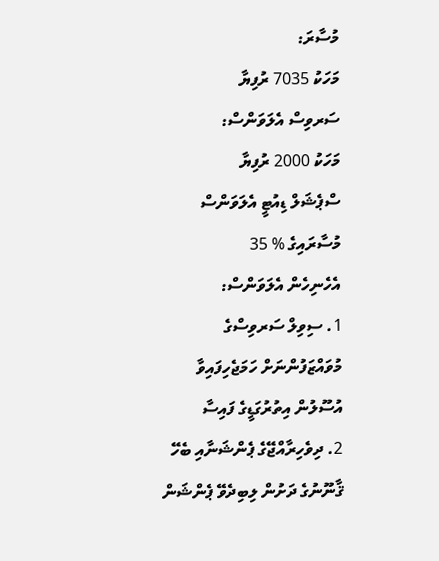މުސާރަ:
މަހަކު 7035 ރުފިޔާ
ސަރވިސް އެލަވަންސް:
މަހަކު 2000 ރުފިޔާ
ސްޕެޝަލް ޑިއުޓީ އެލަވަންސް
މުސާރައިގެ % 35
އެހެނިހެން އެލަވަންސް:
1. ސިވިލް ސަރވިސްގެ މުވައްޒަފުންނަށް ހަމަޖެހިފައިވާ އުސޫލުން އިތުރުގަޑީގެ ފައިސާ
2. ދިވެހިރާއްޖޭގެ ޕެންޝަނާއި ބެހޭ ޤާނޫނުގެ ދަށުން ލިބިދެވޭ ޕެންޝަން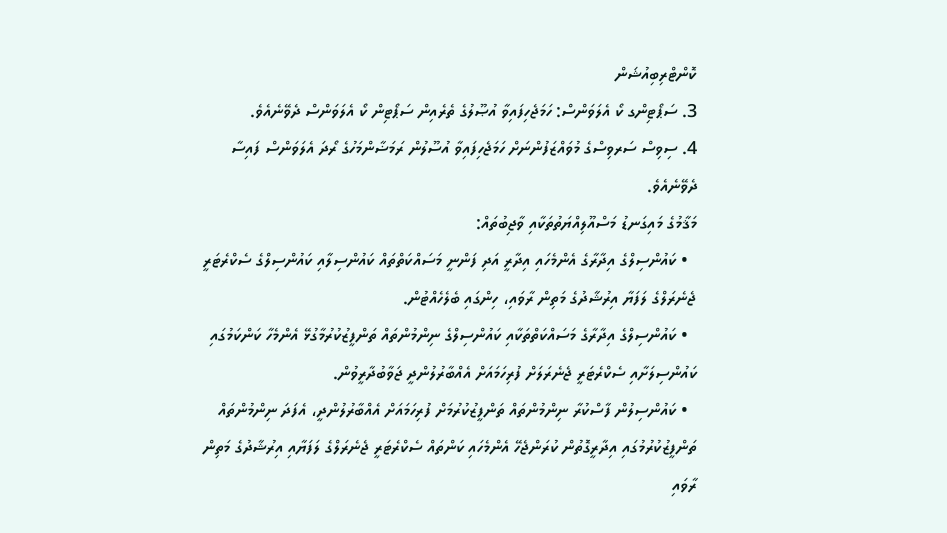ކޮންޓްރިބިއުޝަން
3. ސަޕޯޓިންގ ކޯ އެލަވަންސް: ހަމަޖެހިފައިވާ އުޞޫލުގެ ތެރެއިން ސަޕޯޓިން ކޯ އެލަވަންސް ދެވޭނެއެވެ.
4. ސިވިސް ސަރވިސްގެ މުވައްޒަފުންނަށް ހަމަޖެހިފައިވާ އުސޫލުން ރަމަޟާންމަހުގެ ރޯދަ އެލަވަންސް ފައިސާ ދެވޭނެއެވެ.
މަޤާމުގެ މައިގަނޑު މަސްއޫލިއްޔަތުތަކާއި ވާޖިބުތައް:
  • ކައުންސިލްގެ އިދާރާގެ އެންމެހައި އިދާރީ އަދި ފަންނީ މަސައްކަތްތައް ކައުންސިލާއި ކައުންސިލްގެ ސެކްރެޓަރީ ޖެނެރަލްގެ ލަފަޔާ އިރުޝާދުގެ މަތިން ރާވައި، ހިންގައި ބެލެހެއްޓުން.
  • ކައުންސިލްގެ އިދާރާގެ މަސައްކަތްތަކާއި ކައުންސިލްގެ ނިންމުންތައް ތަންފީޒުކުރުމާގުޅޭ އެންމެހާ ކަންކަމުގައި ކައުންސިލަށާއި ސެކްރެޓަރީ ޖެނެރަލަށް ފުރިހަމައަށް އެއްބާރުލުންދީ ޖަވާބުދާރީވުން.
  • ކައުންސިލުން ފާސްކުރާ ނިންމުންތައް ތަންފީޒުކުރުމަށް ފުރިހަމައަށް އެއްބާރުލުންދީ، އެފަދަ ނިންމުންތައް ތަންފީޒުކުރުމުގައި އިދާރީގޮތުން ކުރަންޖެހޭ އެންމެހައި ކަންތައް ސެކްރެޓަރީ ޖެނެރަލްގެ ލަފަޔާއި އިރުޝާދުގެ މަތިން ރާވައި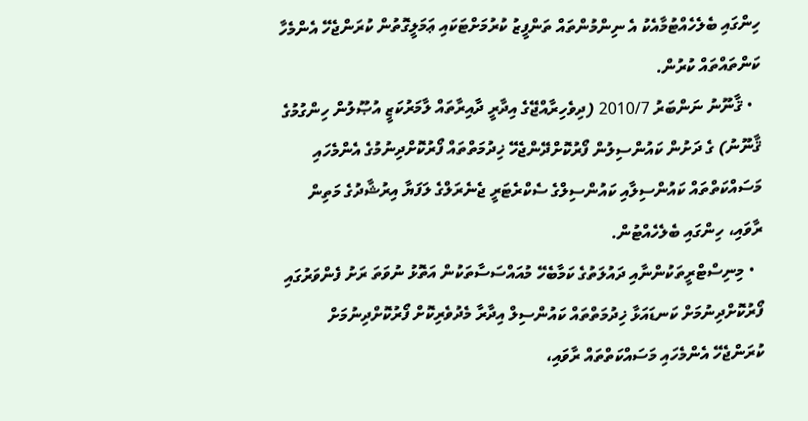ހިންގައި ބެލެހެއްޓުމާއެކު އެ ނިންމުންތައް ތަންފީޒު ކުރުމަށްޓަކައި ޢަމަލީގޮތުން ކުރަންޖެހޭ އެންމެހާ ކަންތައްތައް ކުރުން.
  • ޤާނޫނު ނަންބަރު 2010/7 (ދިވެހިރާއްޖޭގެ އިދާރީ ދާއިރާތައް ލާމަރުކަޒީ އުޞޫލުން ހިންގުމުގެ ޤާނޫނު) ގެ ދަށުން ކައުންސިލުން ފޯރުކޮށްދޭންޖެހޭ ޚިދުމަތްތައް ފޯރުކޮށްދިނުމުގެ އެންމެހައި މަސައްކަތްތައް ކައުންސިލާއި ކައުންސިލްގެ ސެކްރެޓަރީ ޖެނެރަލްގެ ލަފަޔާ އިރުޝާދުގެ މަތިން ރާވައި، ހިންގައި ބެލެހެއްޓުން.
  • މިނިސްޓްރީތަކުންނާއި ދައުލަތުގެ ކަމާބެހޭ މުއައްސަސާތަކުން އަތޮޅު ނުވަތަ ރަށު ފެންވަރުގައި ފޯރުކޮށްދިނުމަށް ކަނޑައަޅާ ޚިދުމަތްތައް ކައުންސިލް އިދާރާ މެދުވެރިކޮށް ފޯރުކޮށްދިނުމަށް ކުރަންޖެހޭ އެންމެހައި މަސައްކަތްތައް ރާވައި،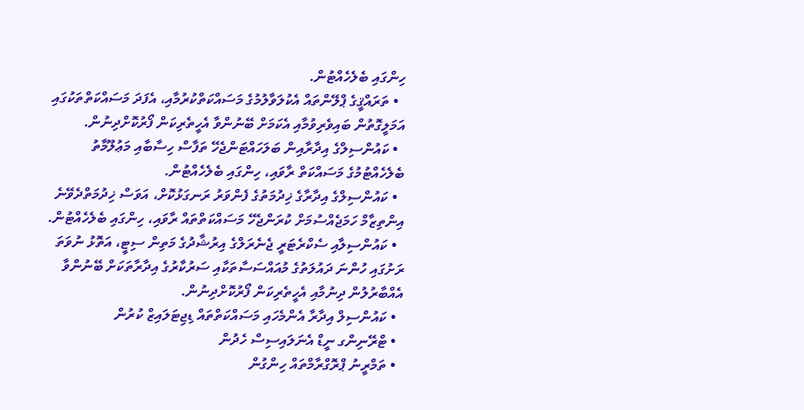ހިންގައި ބެލެހެއްޓުން.
  • ތަރައްޤީގެ ޕްލޭންތައް އެކުލަވާލުމުގެ މަސައްކަތްކުރުމާއި، އެފަދަ މަސައްކަތްތަކުގައި އަމަލީގޮތުން ބައިވެރިވުމާއި އެކަމަށް ބޭނުންވާ އެހީތެރިކަން ފޯރުކޮށްދިނުން.
  • ކައުންސިލްގެ އިދާރާއިން ބަލަހައްޓަންޖެހޭ ތަފާސް ހިސާބާއި މަޢުލޫމާތު ބެލެހެއްޓުމުގެ މަސައްކަތް ރާވައި، ހިންގައި ބެލެހެއްޓުން.
  • ކައުންސިލްގެ އިދާރާގެ ޚިދުމަތުގެ ފެންވަރު ރަނގަޅުކޮށް، އަވަސް ޚިދުމަތްދެވޭނެ އިންތިޒާމް ހަމަޖެއްސުމަށް ކުރަންޖެހޭ މަސައްކަތްތައް ރާވައި، ހިންގައި ބެލެހެއްޓުން.
  • ކައުންސިލާއި ސެކްރެޓަރީ ޖެނެރަލްގެ އިރުޝާދުގެ މަތިން ސިޓީ، އަތޮޅު ނުވަތަ ރަށުގައި ހުންނަ ދައުލަތުގެ މުއައްސަސާތަކާއި ސަރުކާރުގެ އިދާރާތަކަށް ބޭނުންވާ އެއްބާރުލުން ދިނުމާއި އެހީތެރިކަން ފޯރުކޮށްދިނުން.
  • ކައުންސިލް އިދާރާ އެންމެހައި މަސައްކަތްތައް ޑިޖިޓަލައިޒް ކުރުން
  • ޓްރޭނިންގ ނީޑް އެނަލައިސިސް ހެދުން
  • ތަމްރީނު ޕްރޮގްރާމްތައް ހިންގުން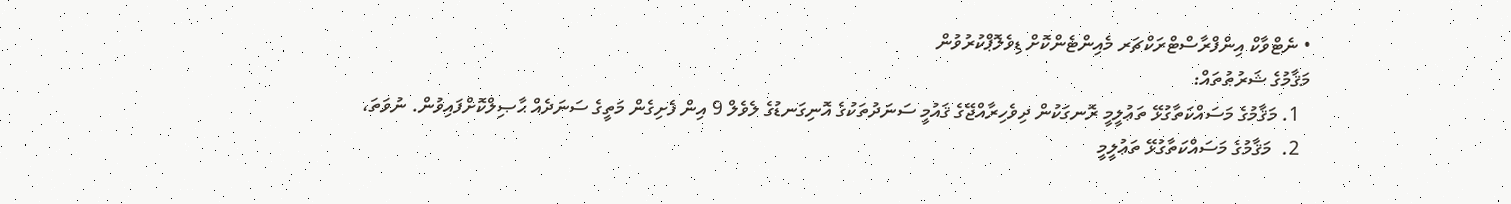• ނެޓްވާކް އިންފްރާސްޓްރަކްޗަރ މެއިންޓެންކޮށް ޑިވެލޮޕްކުރުވުން
މަޤާމުގެ ޝަރުޠުތައް:
  1. މަޤާމުގެ މަސައްކަތާގުޅޭ ތަޢުލީމީ ރޮނގަކުން ދިވެހިރާއްޖޭގެ ޤައުމީ ސަނަދުތަކުގެ އޮނިގަނޑުގެ ލެވެލް 9 އިން ފެށިގެން މަތީގެ ސަނަދެއް ޙާޞިލްކޮށްފައިވުން. ނުވަތަ،
  2.  މަޤާމުގެ މަސައްކަތާގުޅޭ ތަޢުލީމީ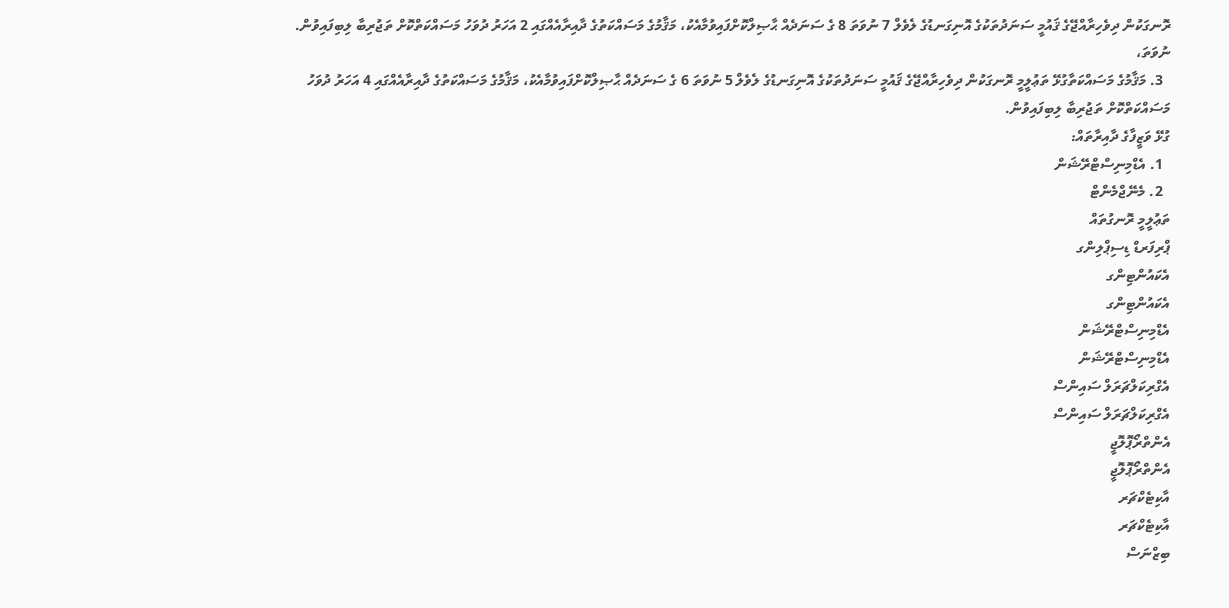ރޮނގަކުން ދިވެހިރާއްޖޭގެ ޤައުމީ ސަނަދުތަކުގެ އޮނިގަނޑުގެ ލެވެލް 7 ނުވަތަ 8 ގެ ސަނަދެއް ޙާޞިލްކޮށްފައިވުމާއެކު، މަޤާމުގެ މަސައްކަތުގެ ދާއިރާއެއްގައި 2 އަހަރު ދުވަހު މަސައްކަތްކޮށް ތަޖުރިބާ ލިބިފައިވުން. ނުވަތަ،
  3. މަޤާމުގެ މަސައްކަތާގުޅޭ ތަޢުލީމީ ރޮނގަކުން ދިވެހިރާއްޖޭގެ ޤައުމީ ސަނަދުތަކުގެ އޮނިގަނޑުގެ ލެވެލް 5 ނުވަތަ 6 ގެ ސަނަދެއް ޙާޞިލްކޮށްފައިވުމާއެކު، މަޤާމުގެ މަސައްކަތުގެ ދާއިރާއެއްގައި 4 އަހަރު ދުވަހު މަސައްކަތްކޮށް ތަޖުރިބާ ލިބިފައިވުން.
ގުޅޭ ވަޒީފާގެ ދާއިރާތައް:
  1. އެޑްމިނިސްޓްރޭޝަން
  2. މެނޭޖްމެންޓް
ތަޢުލީމީ ރޮނގުތައް
ޕްރިފަރޑް ޑިސިޕްލިންގ
އެކައުންޓިންގ
އެކައުންޓިންގ
އެޑްމިނިސްޓްރޭޝަން
އެޑްމިނިސްޓްރޭޝަން
އެގްރިކަލްޗަރަލް ސައިންސް
އެގްރިކަލްޗަރަލް ސައިންސް
އެންތްރޯޕޮލޮޖީ
އެންތްރޯޕޮލޮޖީ
އާކިޓެކްޗަރ
އާކިޓެކްޗަރ
ބިޒްނަސް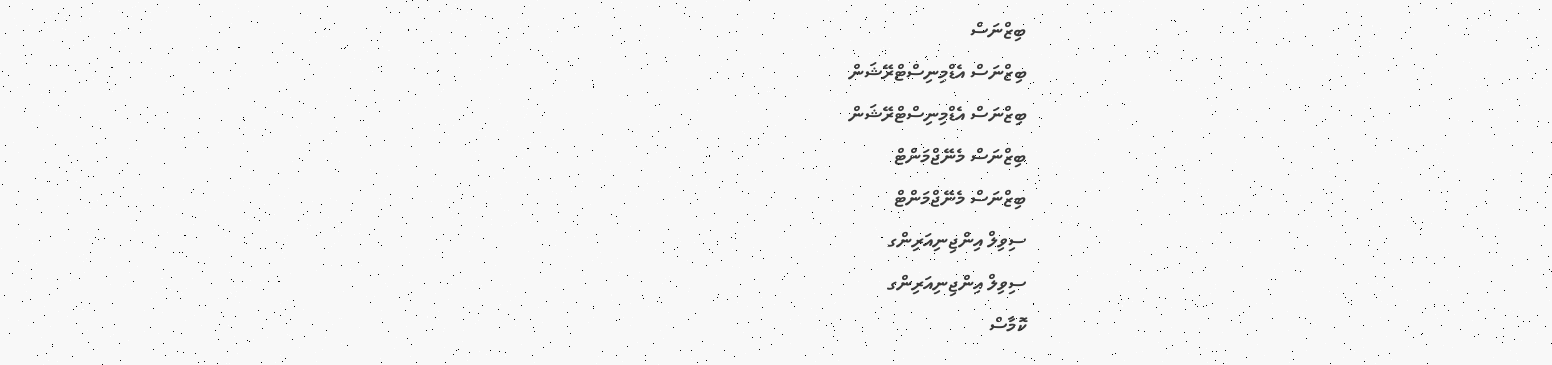ބިޒްނަސް
ބިޒްނަސް އެޑްމިނިސްޓްރޭޝަން
ބިޒްނަސް އެޑްމިނިސްޓްރޭޝަން
ބިޒްނަސް މެނޭޖްމަންޓް
ބިޒްނަސް މެނޭޖްމަންޓް
ސިވިލް އިންޖިނިއަރިންގ
ސިވިލް އިންޖިނިއަރިންގ
ކޮމާސް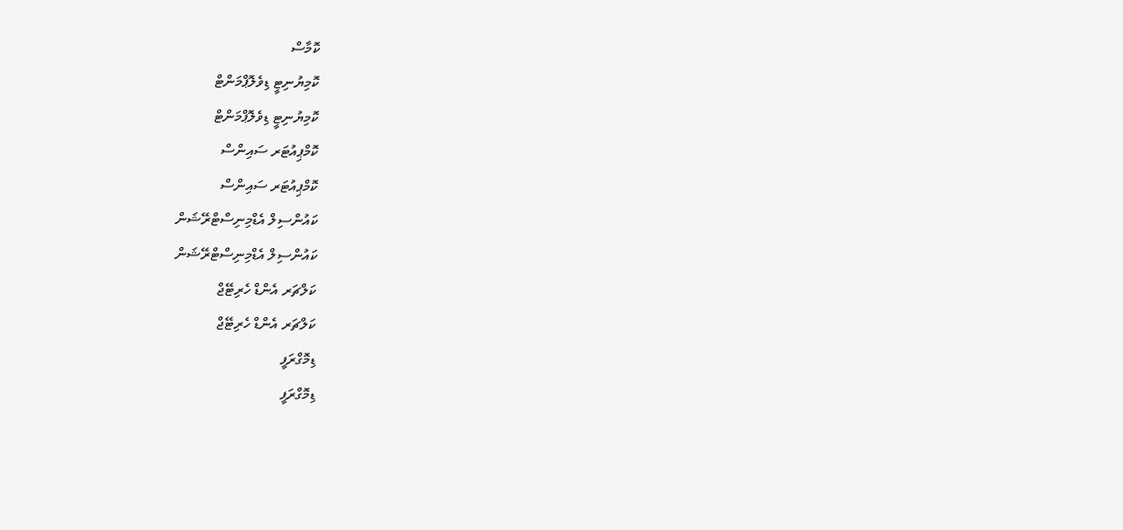ކޮމާސް
ކޮމިޔުނިޓީ ޑިވެލޮޕްމަންޓް
ކޮމިޔުނިޓީ ޑިވެލޮޕްމަންޓް
ކޮމްޕިއުޓަރ ސައިންސް
ކޮމްޕިއުޓަރ ސައިންސް
ކައުންސިލް އެޑްމިނިސްޓްރޭޝަން
ކައުންސިލް އެޑްމިނިސްޓްރޭޝަން
ކަލްޗަރ އެންޑް ހެރިޓޭޖް
ކަލްޗަރ އެންޑް ހެރިޓޭޖް
ޑިމޮގްރަފީ
ޑިމޮގްރަފީ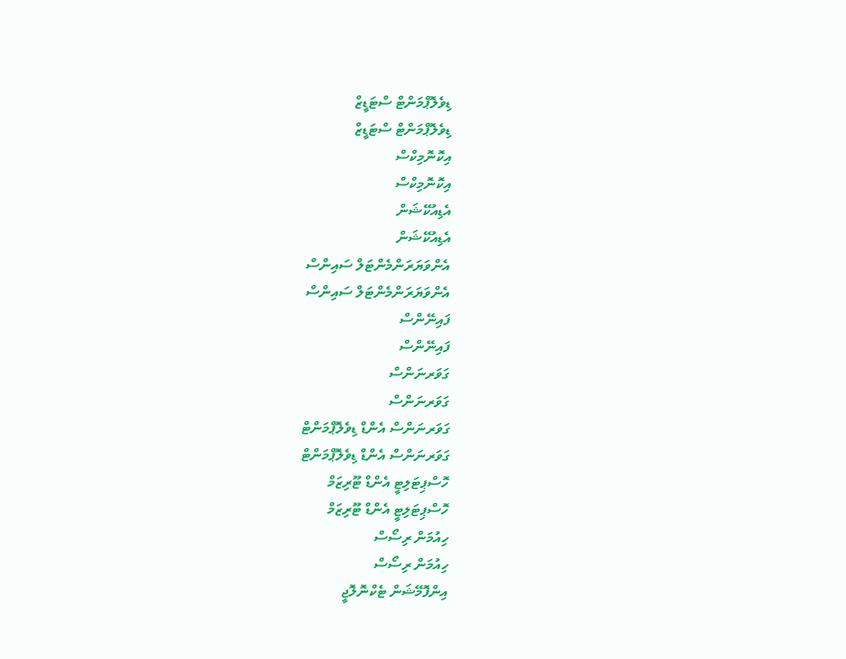ޑިވެލޮޕްމަންޓް ސްޓަޑީޒް
ޑިވެލޮޕްމަންޓް ސްޓަޑީޒް
އިކޮނޮމިކްސް
އިކޮނޮމިކްސް
އެޑިއުކޭޝަން
އެޑިއުކޭޝަން
އެންވަޔަރަންމެންޓަލް ސައިންސް
އެންވަޔަރަންމެންޓަލް ސައިންސް
ފައިނޭންސް
ފައިނޭންސް
ގަވަރނަންސް
ގަވަރނަންސް
ގަވަރނަންސް އެންޑް ޑިވެލޮޕްމަންޓް
ގަވަރނަންސް އެންޑް ޑިވެލޮޕްމަންޓް
ހޮސްޕިޓަލިޓީ އެންޑް ޓޫރިޒަމް
ހޮސްޕިޓަލިޓީ އެންޑް ޓޫރިޒަމް
ހިއުމަން ރިސޯސް
ހިއުމަން ރިސޯސް
އިންފޮމޭޝަން ޓެކްނޮލޮޖީ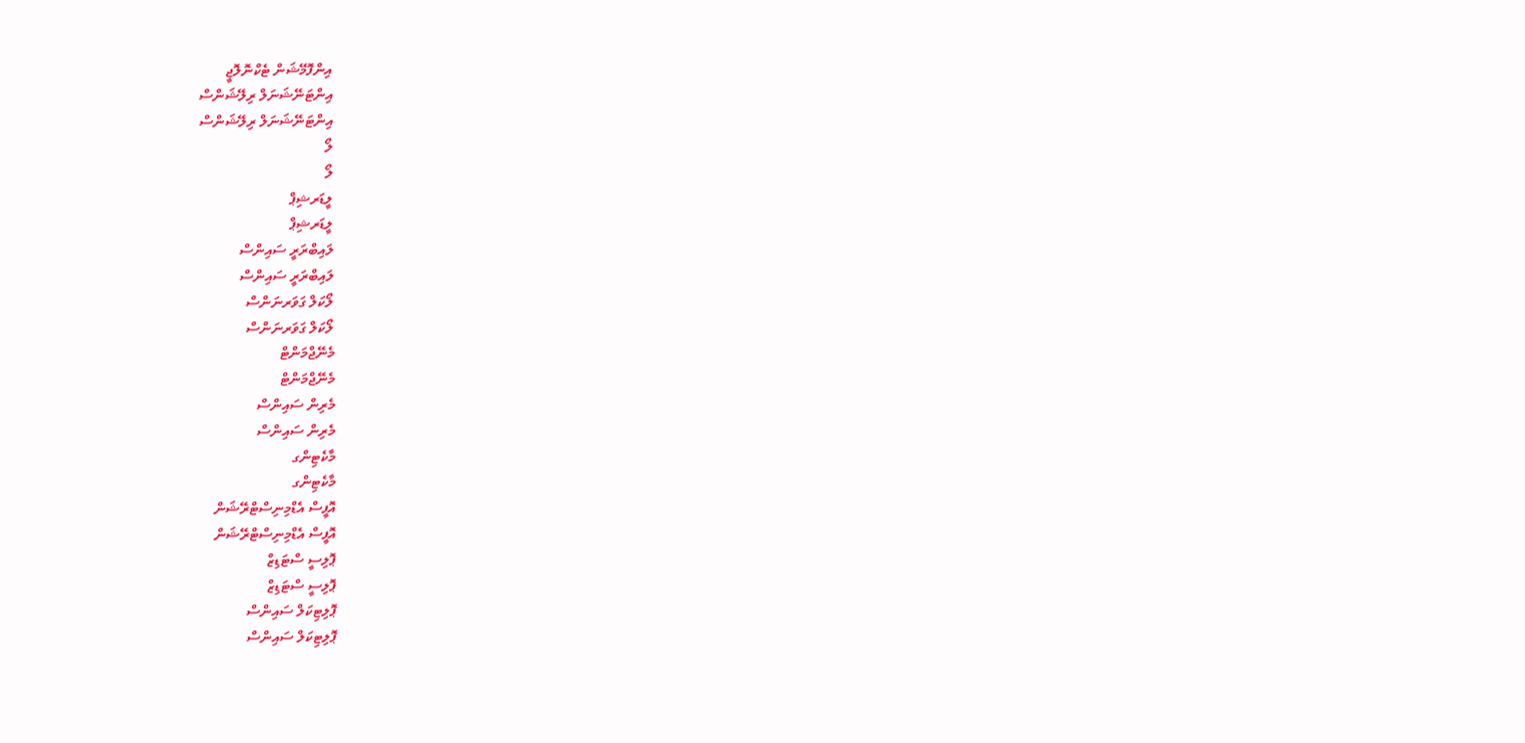އިންފޮމޭޝަން ޓެކްނޮލޮޖީ
އިންޓަނޭޝަނަލް ރިލޭޝަންސް
އިންޓަނޭޝަނަލް ރިލޭޝަންސް
ލޯ
ލޯ
ލީޑަރޝިޕް
ލީޑަރޝިޕް
ލައިބްރަރީ ސައިންސް
ލައިބްރަރީ ސައިންސް
ލޯކަލް ގަވަރނަންސް
ލޯކަލް ގަވަރނަންސް
މެނޭޖްމަންޓް
މެނޭޖްމަންޓް
މެރިން ސައިންސް
މެރިން ސައިންސް
މާކެޓިންގ
މާކެޓިންގ
އޮފީސް އެޑްމިނިސްޓްރޭޝަން
އޮފީސް އެޑްމިނިސްޓްރޭޝަން
ޕޮލިސީ ސްޓަޑިޒް
ޕޮލިސީ ސްޓަޑިޒް
ޕޮލިޓިކަލް ސައިންސް
ޕޮލިޓިކަލް ސައިންސް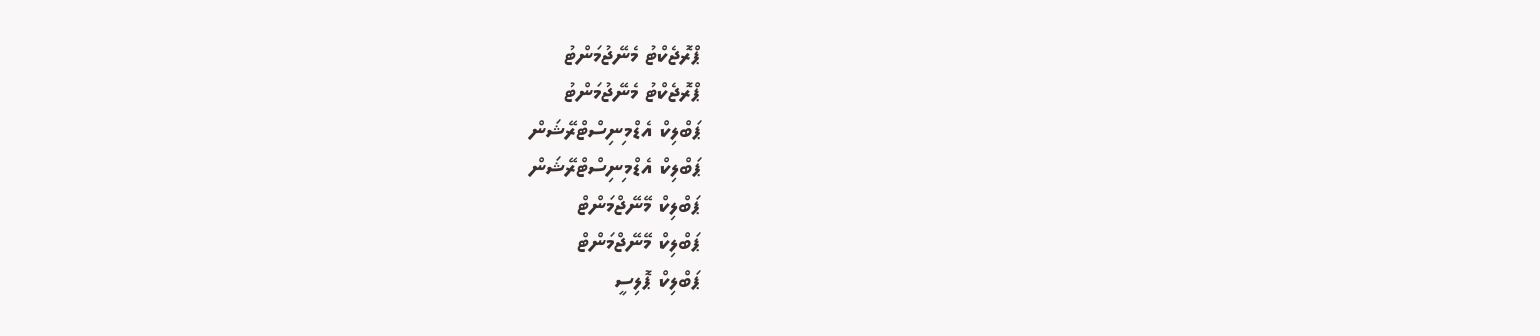ޕްރޮޖެކްޓު މެނޭޖުމަންޓު
ޕްރޮޖެކްޓު މެނޭޖުމަންޓު
ޕަބްލިކް އެޑްމިނިސްޓްރޭޝަން
ޕަބްލިކް އެޑްމިނިސްޓްރޭޝަން
ޕަބްލިކް މޭނޭޖްމަންޓް
ޕަބްލިކް މޭނޭޖްމަންޓް
ޕަބްލިކް ޕޮލިސީ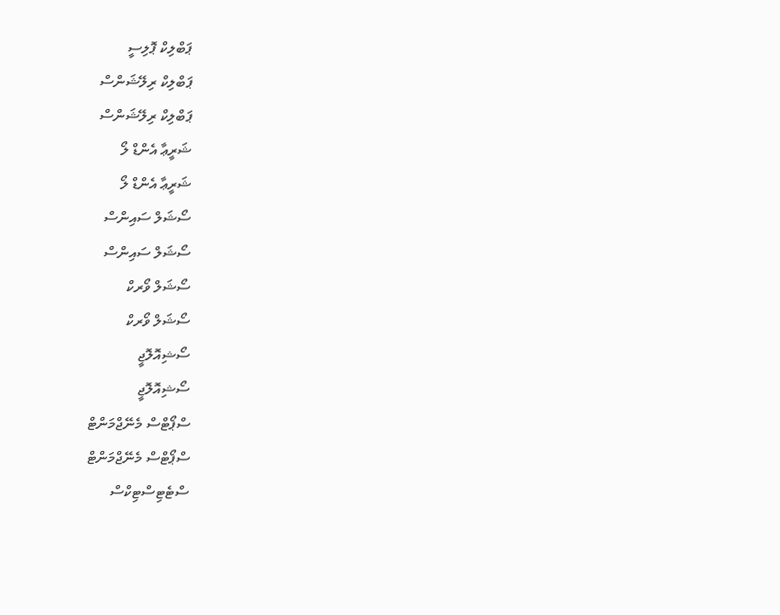ޕަބްލިކް ޕޮލިސީ
ޕަބްލިކް ރިލޭޝަންސް
ޕަބްލިކް ރިލޭޝަންސް
ޝަރީޢާ އެންޑް ލޯ
ޝަރީޢާ އެންޑް ލޯ
ސޯޝަލް ސައިންސް
ސޯޝަލް ސައިންސް
ސޯޝަލް ވޯރކް
ސޯޝަލް ވޯރކް
ސޯޝިއޮލޮޖީ
ސޯޝިއޮލޮޖީ
ސްޕޯޓްސް މެނޭޖްމަންޓް
ސްޕޯޓްސް މެނޭޖްމަންޓް
ސްޓެޓިސްޓިކްސް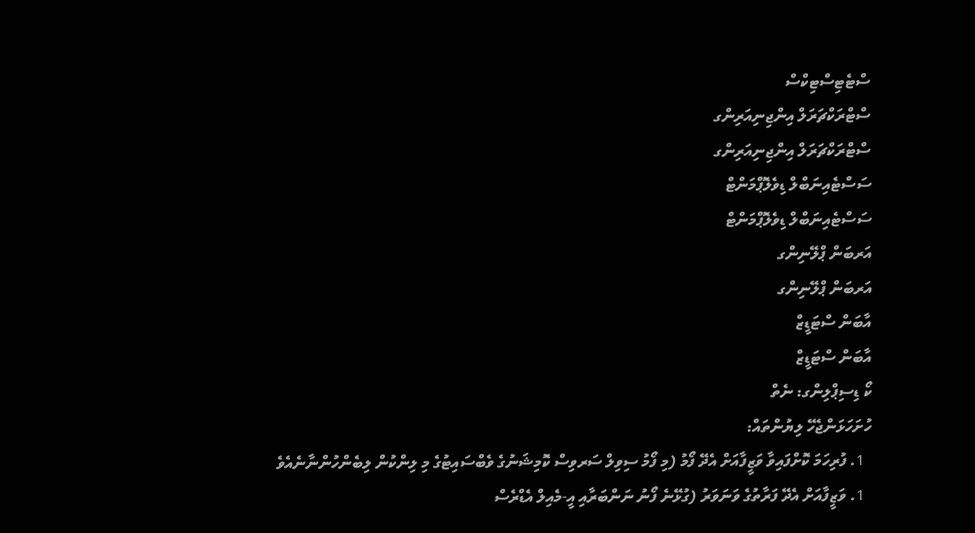ސްޓެޓިސްޓިކްސް
ސްޓްރަކްޗަރަލް އިންޖިނިއަރިންގ
ސްޓްރަކްޗަރަލް އިންޖިނިއަރިންގ
ސަސްޓެއިނަބްލް ޑިވެލޮޕްމަންޓް
ސަސްޓެއިނަބްލް ޑިވެލޮޕްމަންޓް
އަރބަން ޕްލޭނިންގ
އަރބަން ޕްލޭނިންގ
އާބަން ސްޓަޑީޒް
އާބަން ސްޓަޑީޒް
ކޯ ޑިސިޕްލިންގ: ނެތް
ހުށަހަޅަންޖެހޭ ލިޔުންތައް:
  1. ފުރިހަމަ ކޮށްފައިވާ ވަޒީފާއަށް އެދޭ ފޯމު (މި ފޯމު ސިވިލް ސަރވިސް ކޮމިޝަނުގެ ވެބްސައިޓުގެ މި ލިންކުން ލިބެންހުންނާނެއެވެ
  1. ވަޒީފާއަށް އެދޭ ފަރާތުގެ ވަނަވަރު (ގުޅޭނެ ފޯނު ނަންބަރާއި އީ-މެއިލް އެޑްރެސް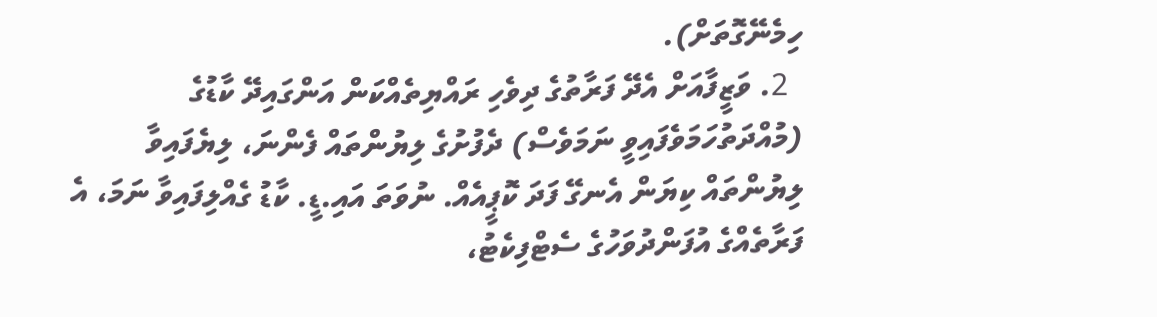ހިމެނޭގޮތަށް).
  2. ވަޒީފާއަށް އެދޭ ފަރާތުގެ ދިވެހި ރައްޔިތެއްކަން އަންގައިދޭ ކާޑުގެ (މުއްދަތުހަމަވެފައިވީ ނަމަވެސް) ދެފުށުގެ ލިޔުންތައް ފެންނަ، ލިޔެފައިވާ ލިޔުންތައް ކިޔަން އެނގޭ ފަދަ ކޮޕީއެއް. ނުވަތަ އައި.ޑީ. ކާޑު ގެއްލިފައިވާ ނަމަ، އެ ފަރާތެއްގެ އުފަންދުވަހުގެ ސެޓްފިކެޓު،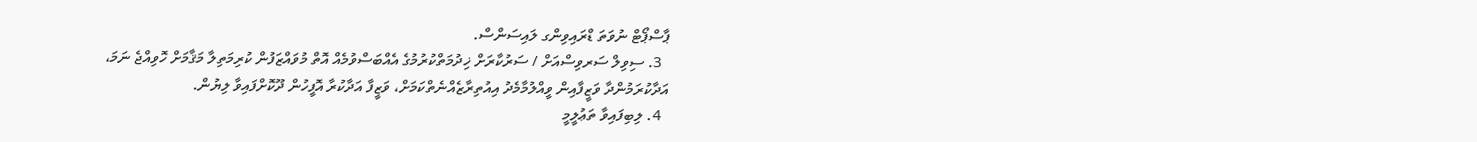ޕާސްޕޯޓް ނުވަތަ ޑްރައިވިންގ ލައިސަންސް.
  3. ސިވިލް ސަރވިސްއަށް / ސަރުކާރަށް ޚިދުމަތްކުރުމުގެ އެއްބަސްވުމެއް އޮތް މުވައްޒަފުން ކުރިމަތިލާ މަޤާމަށް ހޮވިއްޖެ ނަމަ، އަދާކުރަމުންދާ ވަޒީފާއިން ވީއްލުމާމެދު އިއުތިރާޒެއްނެތްކަމަށް، ވަޒީފާ އަދާކުރާ އޮފީހުން ދޫކޮށްފައިވާ ލިޔުން.
  4. ލިބިފައިވާ ތަޢުލީމީ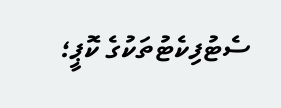ސެޓުފިކެޓުތަކުގެ ކޮޕީ؛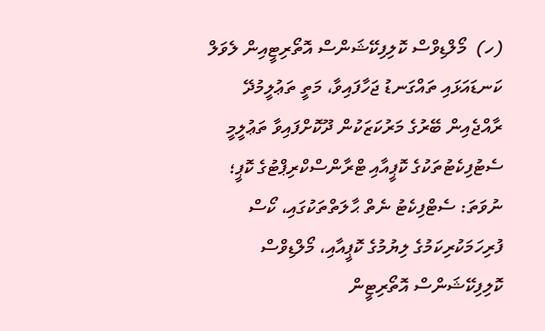(ހ)  މޯލްޑިވްސް ކޮލިފިކޭޝަންސް އޮތޯރިޓީއިން ލެވަލް ކަނޑައަޅައި ތައްގަނޑު ޖަހާފައިވާ، މަތީ ތަޢުލީމުދޭ ރާއްޖެއިން ބޭރުގެ މަރުކަޒަކުން ދޫކޮށްފައިވާ ތަޢުލީމީ ސެޓުފިކެޓުތަކުގެ ކޮޕީއާއި ޓްރާންސްކްރިޕްޓުގެ ކޮޕީ؛ ނުވަތަ: ސެޓްފިކެޓު ނެތް ޙާލަތްތަކުގައި، ކޯސް ފުރިހަމަކުރިކަމުގެ ލިޔުމުގެ ކޮޕީއާއި، މޯލްޑިވްސް ކޮލިފިކޭޝަންސް އޮތޯރިޓީން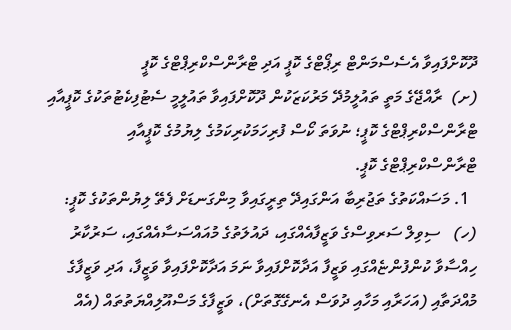ދޫކޮށްފައިވާ އެސެސްމަންޓް ރިޕޯޓްގެ ކޮޕީ އަދި ޓްރާންސްކްރިޕްޓްގެ ކޮޕީ
(ށ)  ރާއްޖޭގެ މަތީ ތައުލީމުދޭ މަރުކަޒަކުން ދޫކޮށްފައިވާ ތައުލީމީ ސެޓުފިކެޓުތަކުގެ ކޮޕީއާއި ޓްރާންސްކްރިޕްޓްގެ ކޮޕީ؛ ނުވަތަ ކޯސް ފުރިހަމަކުރިކަމުގެ ލިޔުމުގެ ކޮޕީއާއި ޓްރާންސްކްރިޕްޓްގެ ކޮޕީ.
  1. މަސައްކަތުގެ ތަޖުރިބާ އަންގައިދޭ ތިރީގައިވާ މިންގަނޑަށް ފެތޭ ލިޔުންތަކުގެ ކޮޕީ:
(ހ)   ސިވިލް ސަރވިސްގެ ވަޒީފާއެއްގައި، ދައުލަތުގެ މުއައްސަސާއެއްގައި، ސަރުކާރު ހިއްސާވާ ކުންފުންޏެއްގައި ވަޒީފާ އަދާކޮށްފައިވާ ނަމަ އަދާކޮށްފައިވާ ވަޒީފާ، އަދި ވަޒީފާގެ މުއްދަތާއި (އަހަރާއި މަހާއި ދުވަސް އެނގޭގޮތަށް)، ވަޒީފާގެ މަސްއޫލިއްޔަތުތައް (އެއް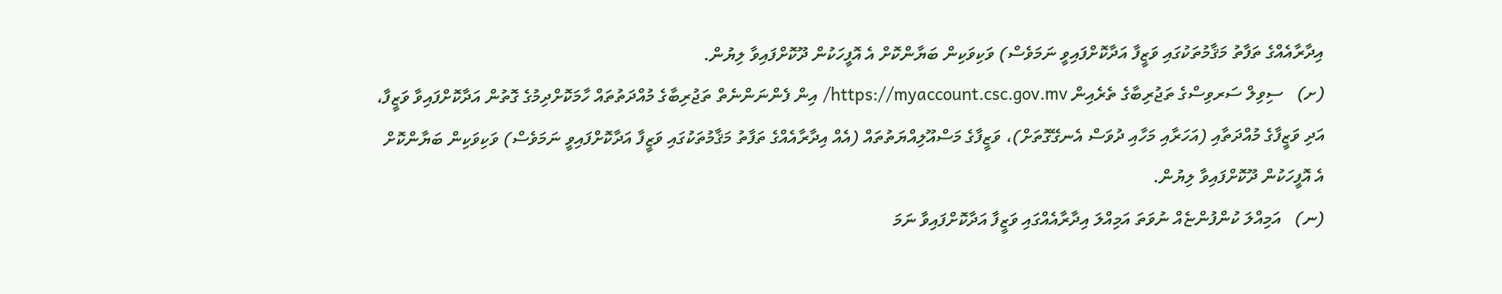އިދާރާއެއްގެ ތަފާތު މަޤާމުތަކުގައި ވަޒީފާ އަދާކޮށްފައިވީ ނަމަވެސް) ވަކިވަކިން ބަޔާންކޮށް އެ އޮފީހަކުން ދޫކޮށްފައިވާ ލިޔުން.
(ށ)   ސިވިލް ސަރވިސްގެ ތަޖުރިބާގެ ތެރެއިން https://myaccount.csc.gov.mv/ އިން ފެންނަންނެތް ތަޖުރިބާގެ މުއްދަތުތައް ހާމަކޮށްދިމުގެ ގޮތުން އަދާކޮށްފައިވާ ވަޒީފާ، އަދި ވަޒީފާގެ މުއްދަތާއި (އަހަރާއި މަހާއި ދުވަސް އެނގޭގޮތަށް)، ވަޒީފާގެ މަސްއޫލިއްޔަތުތައް (އެއް އިދާރާއެއްގެ ތަފާތު މަޤާމުތަކުގައި ވަޒީފާ އަދާކޮށްފައިވީ ނަމަވެސް) ވަކިވަކިން ބަޔާންކޮށް އެ އޮފީހަކުން ދޫކޮށްފައިވާ ލިޔުން.
(ނ)   އަމިއްލަ ކުންފުންޏެއް ނުވަތަ އަމިއްލަ އިދާރާއެއްގައި ވަޒީފާ އަދާކޮށްފައިވާ ނަމަ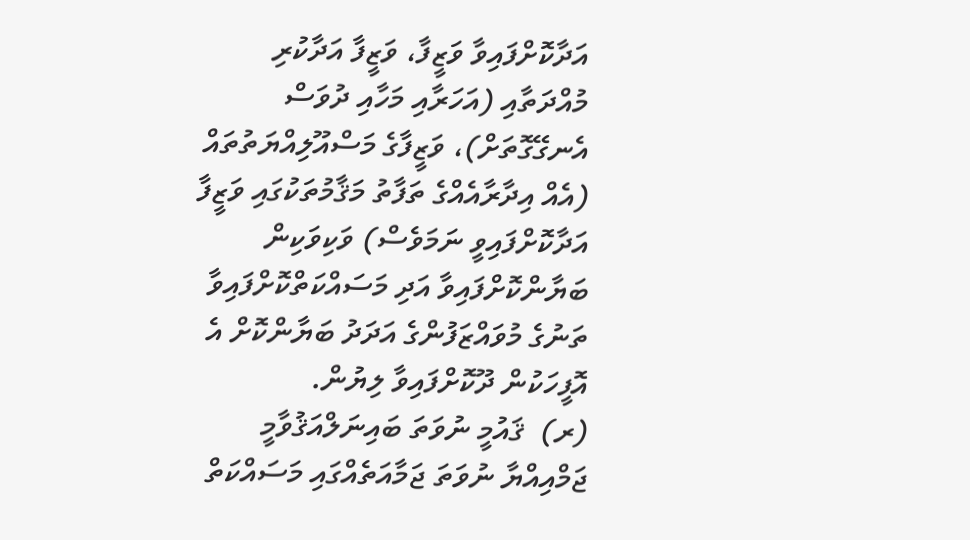އަދާކޮށްފައިވާ ވަޒީފާ، ވަޒީފާ އަދާކުރި މުއްދަތާއި (އަހަރާއި މަހާއި ދުވަސް އެނގޭގޮތަށް)، ވަޒީފާގެ މަސްއޫލިއްޔަތުތައް (އެއް އިދާރާއެއްގެ ތަފާތު މަޤާމުތަކުގައި ވަޒީފާ އަދާކޮށްފައިވީ ނަމަވެސް) ވަކިވަކިން ބަޔާންކޮށްފައިވާ އަދި މަސައްކަތްކޮށްފައިވާ ތަނުގެ މުވައްޒަފުންގެ އަދަދު ބަޔާންކޮށް އެ އޮފީހަކުން ދޫކޮށްފައިވާ ލިޔުން.
(ރ)  ޤައުމީ ނުވަތަ ބައިނަލްއަޤުވާމީ ޖަމްއިއްޔާ ނުވަތަ ޖަމާއަތެއްގައި މަސައްކަތް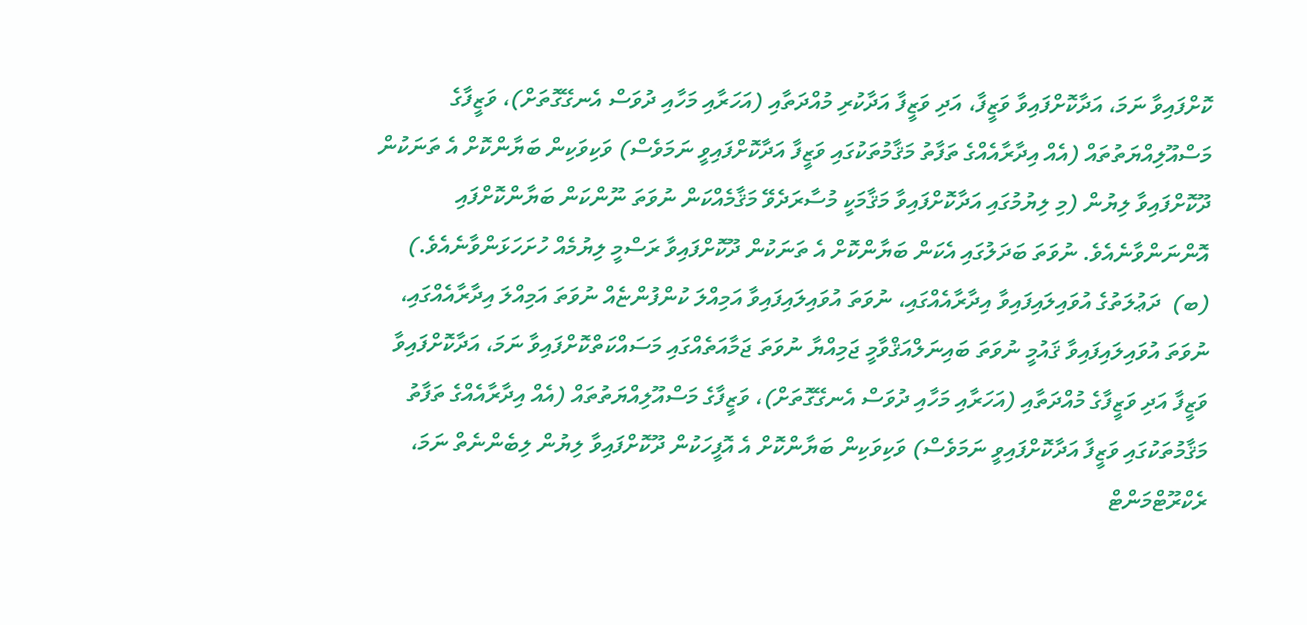ކޮށްފައިވާ ނަމަ، އަދާކޮށްފައިވާ ވަޒީފާ، އަދި ވަޒީފާ އަދާކުރި މުއްދަތާއި (އަހަރާއި މަހާއި ދުވަސް އެނގޭގޮތަށް)، ވަޒީފާގެ މަސްއޫލިއްޔަތުތައް (އެއް އިދާރާއެއްގެ ތަފާތު މަޤާމުތަކުގައި ވަޒީފާ އަދާކޮށްފައިވީ ނަމަވެސް) ވަކިވަކިން ބަޔާންކޮށް އެ ތަނަކުން ދޫކޮށްފައިވާ ލިޔުން (މި ލިޔުމުގައި އަދާކޮށްފައިވާ މަޤާމަކީ މުސާރަދެވޭ މަޤާމެއްކަން ނުވަތަ ނޫންކަން ބަޔާންކޮށްފައި އޮންނަންވާނެއެވެ. ނުވަތަ ބަދަލުގައި އެކަން ބަޔާންކޮށް އެ ތަނަކުން ދޫކޮށްފައިވާ ރަސްމީ ލިޔުމެއް ހުށަހަޅަންވާނެއެވެ.)
(ބ)  ދަޢުލަތުގެ އުވައިލައިފައިވާ އިދާރާއެއްގައި، ނުވަތަ އުވައިލައިފައިވާ އަމިއްލަ ކުންފުންޏެއް ނުވަތަ އަމިއްލަ އިދާރާއެއްގައި، ނުވަތަ އުވައިލައިފައިވާ ޤައުމީ ނުވަތަ ބައިނަލްއަޤްވާމީ ޖަމިއްޔާ ނުވަތަ ޖަމާއަތެއްގައި މަސައްކަތްކޮށްފައިވާ ނަމަ، އަދާކޮށްފައިވާ ވަޒީފާ އަދި ވަޒީފާގެ މުއްދަތާއި (އަހަރާއި މަހާއި ދުވަސް އެނގޭގޮތަށް)، ވަޒީފާގެ މަސްއޫލިއްޔަތުތައް (އެއް އިދާރާއެއްގެ ތަފާތު މަޤާމުތަކުގައި ވަޒީފާ އަދާކޮށްފައިވީ ނަމަވެސް) ވަކިވަކިން ބަޔާންކޮށް އެ އޮފީހަކުން ދޫކޮށްފައިވާ ލިޔުން ލިބެންނެތް ނަމަ، ރެކްރޫޓްމަންޓް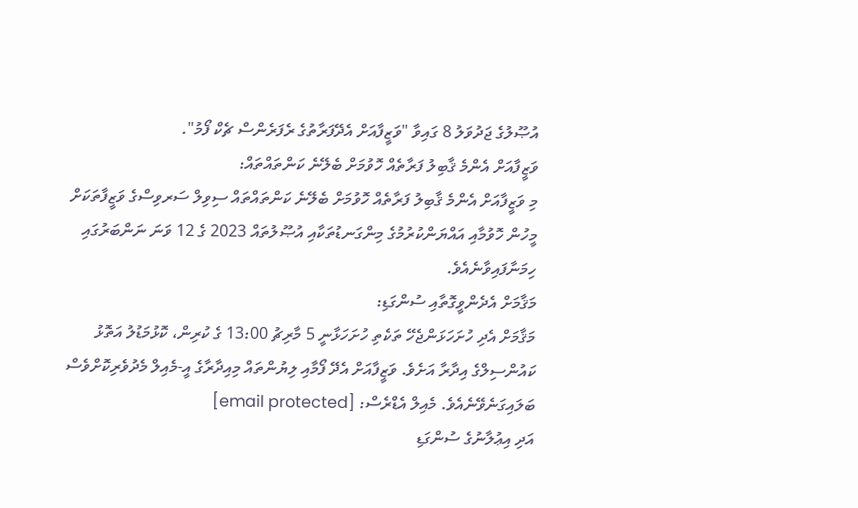އުޞޫލުގެ ޖަދުވަލު 8 ގައިވާ "ވަޒީފާއަށް އެދޭފަރާތުގެ ރެފަރެންސް ޗެކް ފޯމު".
ވަޒީފާއަށް އެންމެ ޤާބިލު ފަރާތެއް ހޮވުމަށް ބެލޭނެ ކަންތައްތައް:
މި ވަޒީފާއަށް އެންމެ ޤާބިލު ފަރާތެއް ހޮވުމަށް ބެލޭނެ ކަންތައްތައް ސިވިލް ސަރވިސްގެ ވަޒީފާތަކަށް މީހުން ހޮވުމާއި އައްޔަންކުރުމުގެ މިންގަނޑުތަކާއި އުޞޫލުތައް 2023 ގެ 12 ވަނަ ނަންބަރުގައި ހިމަނާފައިވާނެއެވެ.
މަޤާމަށް އެދެންވީގޮތާއި ސުންގަޑި:
މަޤާމަށް އެދި ހުށަހަޅަންޖެހޭ ތަކެތި ހުށަހަޅާނީ 5 މާރިޗު 13:00 ގެ ކުރިން، ކޮޅުމަޑުލު އަތޮޅު ކައުންސިލްގެ އިދާރާ އަށެވެ. ވަޒީފާއަށް އެދޭ ފޯމާއި ލިޔުންތައް މިއިދާރާގެ އީ-މެއިލް މެދުވެރިކޮށްވެސް ބަލައިގަނެވޭނެއެވެ. މެއިލް އެޑްރެސް: [email protected]
އަދި އިޢުލާނުގެ ސުންގަޑި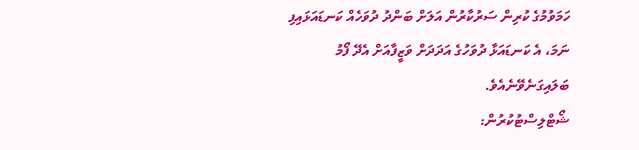ހަމަވުމުގެ ކުރިން ސަރުކާރުން އަލަށް ބަންދު ދުވަހެއް ކަނޑައަޅައިފި ނަމަ، އެ ކަނޑައަޅާ ދުވަހުގެ އަދަދަށް ވަޒީފާއަށް އެދޭ ފޯމު ބަލައިގަނެވޭނެއެވެ.
ޝޯޓްލިސްޓުކުރުން: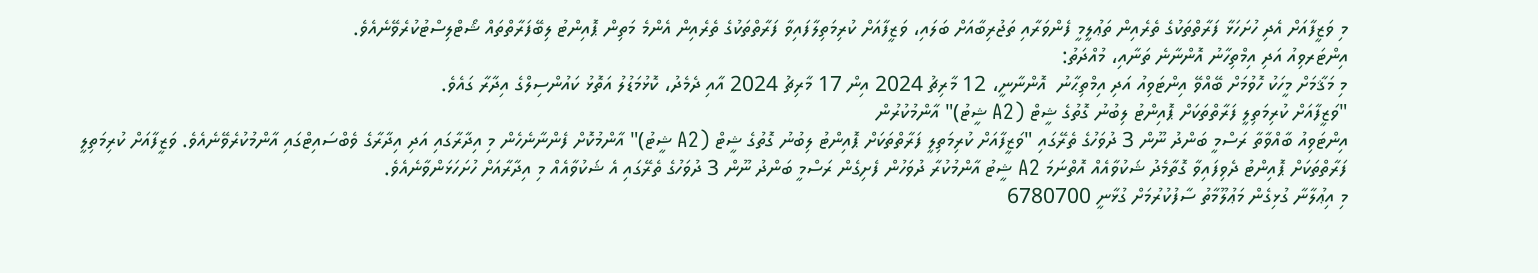މި ވަޒީފާއަށް އެދި ހުށަހަޅާ ފަރާތްތަކުގެ ތެރެއިން ތަޢުލީމީ ފެންވަރާއި ތަޖުރިބާއަށް ބަލައި، ވަޒީފާއަށް ކުރިމަތިލާފައިވާ ފަރާތްތަކުގެ ތެރެއިން އެންމެ މަތިން ޕޮއިންޓު ލިބޭފަރާތްތައް ޝޯޓްލިސްޓުކުރެވޭނެއެވެ.
އިންޓަރވިއު އަދި އިމްތިހާނު އޮންނާނެ ތަނާއި، މުއްދަތު:
މި މަޤާމަށް މީހަކު ހޮވުމަށް ބޭއްވޭ އިންޓަވިއު އަދި އިމްތިޙާނު  އޮންނާނީ، 12 މާރިޗު 2024 އިން 17 މާރިޗު 2024 އާއި ދެމެދު، ކޮޅުމަޑުލު އަތޮޅު ކައުންސިލްގެ އިދާރާ ގައެވެ.
"ވަޒީފާއަށް ކުރިމަތިލީ ފަރާތްތަކަށް ޕޮއިންޓު ލިބުނު ގޮތުގެ ޝީޓް (A2 ޝީޓު)" އާންމުކުރުން
އިންޓަވިއު ބާއްވާތާ ރަސްމީ ބަންދު ނޫން 3 ދުވަހުގެ ތެރޭގައި "ވަޒީފާއަށް ކުރިމަތިލީ ފަރާތްތަކަށް ޕޮއިންޓު ލިބުނު ގޮތުގެ ޝީޓް (A2 ޝީޓު)" އާންމުކޮށް ފެންނާނެހެން މި އިދާރާގައި އަދި އިދާރާގެ ވެބްސައިޓްގައި އާންމުކުރެވޭނެއެވެ. ވަޒީފާއަށް ކުރިމަތިލީ ފަރާތްތަކަށް ޕޮއިންޓު ދެވިފައިވާ ގޮތާމެދު ޝަކުވާއެއް އޮތްނަމަ A2 ޝީޓު އާންމުކުރާ ދުވަހުން ފެށިގެން ރަސްމީ ބަންދު ނޫން 3 ދުވަހުގެ ތެރޭގައި އެ ޝަކުވާއެއް މި އިދާރާއަށް ހުށަހަޅަންވާނެއެވެ.
މި އިޢުލާނާ ގުޅިގެން މަޢުލޫމާތު ސާފުކުރުމަށް ގުޅާނީ 6780700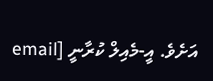އަށެވެ. އީ-މެއިލް ކުރާނީ [email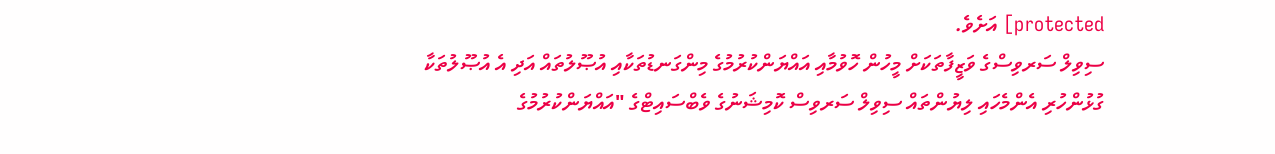protected] އަށެވެ.
ސިވިލް ސަރވިސްގެ ވަޒީފާތަކަށް މީހުން ހޮވުމާއި އައްޔަންކުރުމުގެ މިންގަނޑުތަކާއި އުޞޫލުތައް އަދި އެ އުޞޫލުތަކާ ގުޅުންހުރި އެންމެހައި ލިޔުންތައް ސިވިލް ސަރވިސް ކޮމިޝަނުގެ ވެބްސައިޓްގެ "އައްޔަންކުރުމުގެ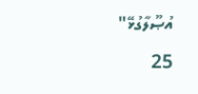އުޞޫލާގުޅޭ"
25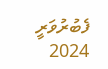ފެބުރުވަރީ 2024